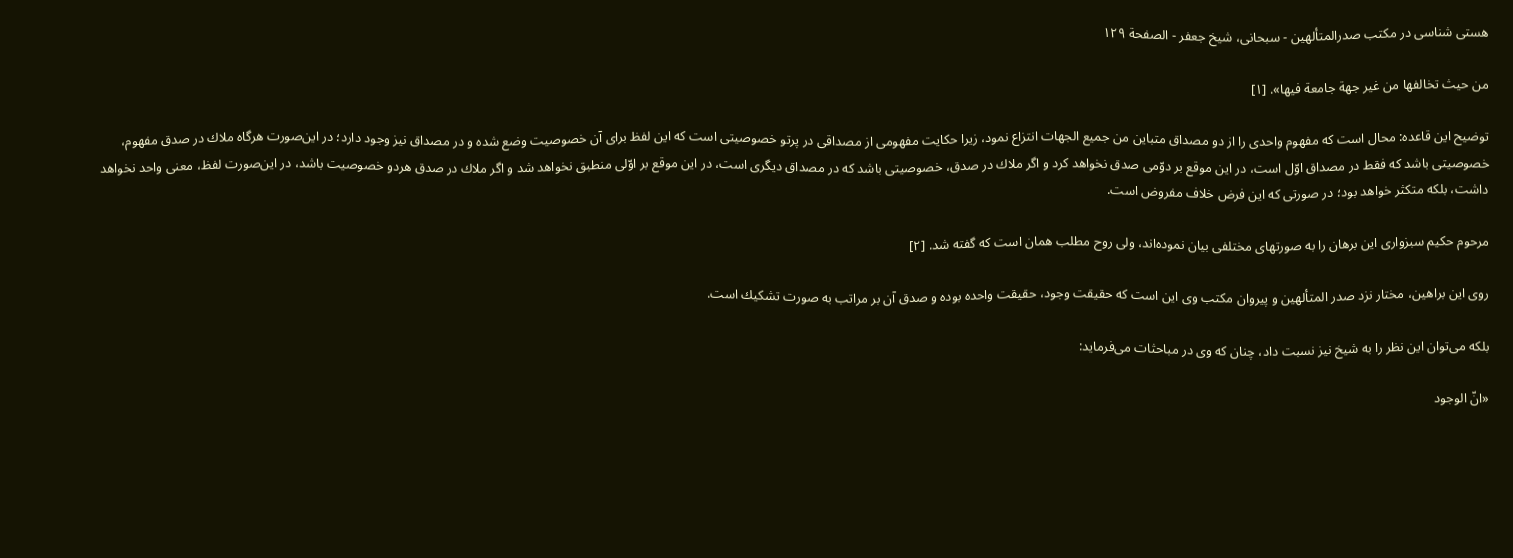هستى شناسى در مكتب صدرالمتألهين - سبحانى، شیخ جعفر - الصفحة ١٢٩

من حيث تخالفها من غير جهة جامعة فيها». [١]

توضيح اين قاعده: محال است كه مفهوم واحدى را از دو مصداق متباين من جميع الجهات انتزاع نمود، زيرا حكايت مفهومى از مصداقى در پرتو خصوصيتى است كه اين لفظ براى آن خصوصيت وضع شده و در مصداق نيز وجود دارد؛ در اين‌صورت هرگاه ملاك در صدق مفهوم، خصوصيتى باشد كه فقط در مصداق اوّل است، در اين موقع بر دوّمى صدق نخواهد كرد و اگر ملاك در صدق، خصوصيتى باشد كه در مصداق ديگرى است، در اين موقع بر اوّلى منطبق نخواهد شد و اگر ملاك در صدق هردو خصوصيت باشد، در اين‌صورت لفظ، معنى واحد نخواهد داشت، بلكه متكثر خواهد بود؛ در صورتى كه اين فرض خلاف مفروض است.

مرحوم حكيم سبزوارى اين برهان را به صورتهاى مختلفى بيان نموده‌اند، ولى روح مطلب همان است كه گفته شد. [٢]

روى اين براهين، مختار نزد صدر المتألهين و پيروان مكتب وى اين است كه حقيقت وجود، حقيقت واحده بوده و صدق آن بر مراتب به صورت تشكيك است.

بلكه مى‌توان اين نظر را به شيخ نيز نسبت داد، چنان كه وى در مباحثات مى‌فرمايد:

«انّ الوجود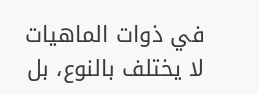في ذوات الماهيات لا يختلف بالنوع، بل‌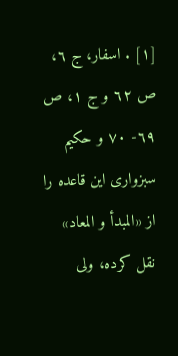[١] . اسفار، ج ٦، ص ٦٢ و ج ١، ص ٦٩- ٧٠ و حكيم سبزوارى اين قاعده را از «المبدأ و المعاد» نقل كرده، ولى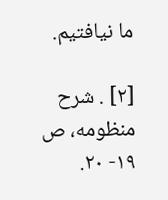ما نيافتيم.

[٢] . شرح منظومه، ص ١٩- ٢٠.